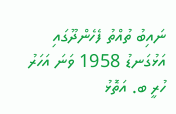ނައިބު ތުއްތު ފެހެންދޫގައި
އަޅުގަނޑު 1958 ވަނަ އަހަރު ހުރީ ބ. އަތޮޅު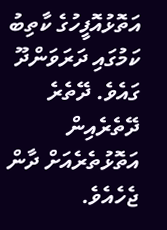އަތޮޅުއޮފީހުގެ ކާތިބު ކަމުގައި ދަރަވަންދޫ ގައެވެ. ދޭތެރެ ދޭތެރެއިން އަތޮޅުތެރެއަށް ދާން ޖެހެއެވެ.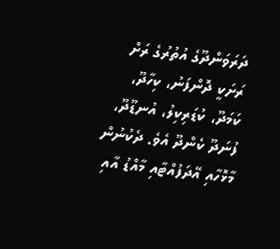ދަރަވަންދޫގެ އުތުރުގެ ރަށް ރަށަކީ ދޮންފަނު، ކިހާދޫ، ކަމަދޫ، ކުޑަރިކިލު، އުނޑޫދޫ، ފުނަދޫ ކެންދޫ އެވެ. ދެކުނުން މާޅޮހާއި އޭދަފުއްޓާއި މާއްޑު އާއި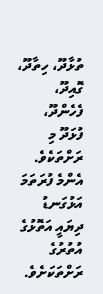ތުޅާދޫ، ހިތާދޫ، ގޮއިދޫ، ފެހެންދޫ، ފުޅަދޫ މި ރަށްތަކެވެ.
އެންމެ ފުރަތަމަ އަޅުގަނޑު ދިޔައީ އަތޮޅުގެ އުތުރުގެ ރަށްތަކަށެވެ.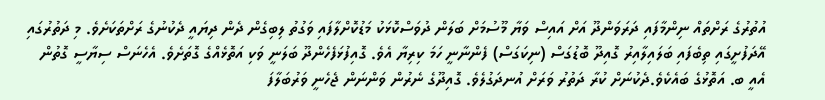އުތުރުގެ ރަށްތައް ނިންމާފައި ދަރަވަންދޫ އަށް އައިސް ވަޔާ މޫސުމަށް ބަލަން ދުވަސްކޮޅަކު މަޑުކޮށްލާފައި ވަގުތު ލިބިގެން ދެން ދިޔައީ ދެކުނުގެ ރަށްތަކަށެވެ. މި ދަތުރުގައި އޭދަފުށީގައި ތިބެފައި ބަލައިލާއިރު ގޮއިދޫ ބޮޑުގަސް (ނިކަގަސް) ފެންނާނީ ހަމަ ކިރިޔާ އެވެ. ގޮއިފުޅަފެހެންދޫ ބަލަނީ ވަކި އަތޮޅެއްގެ ގޮތަށެވެ. އެހެނަސް ސިޔާސީ ގޮތުން އެއީ ބ. އަތޮޅުގެ ބައެކެވެ.ދެކުނަށް ކުރާ ދަތުރު ވަރަށް އުނދަގުލެވެ. ގޮއިދޫގެ ނެރުން ވަންނަން ޖެހެނީ ވަރުބަލާފަ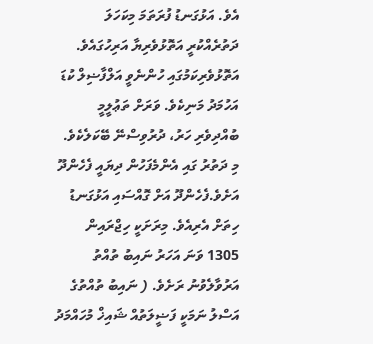އެވެ. އަޅުގަނޑު ފުރަތަމަ މިކަހަލަ ދަތުރެއްކުރީ އަތޮޅުވެރިޔާ އަރިހުގައެވެ. އަތޮޅުވެރިކަމުގައި ހުންނެވީ އަލްފާޟިލް ކުޑަ އަހުމަދު މަނިކެވެ. ވަރަށް ތަޢުލީމީ ބުއްދިވެރި ހަރު، ދުރުވިސްނޭ ބޭކަލެކެވެ. މި ދަތުރު ގައި އެންމެފަހުން ދިޔައީ ފެހެންދޫ އަށެވެ.ފެހެންދޫ އަށް ގޮއްސައި އަޅުގަނޑު ހިތަށް އެރިއެވެ. މިރަށަކީ ހިޖްރައިން 1305 ވަނަ އަހަރު ނައިބު ތުއްތު އަރުވާލެވުނު ރަށެވެ. ( ނައިބު ތުއްތުގެ އަސްލު ނަމަކީ ފަޟީލަތުއް ޝައިޚް މުހައްމަދު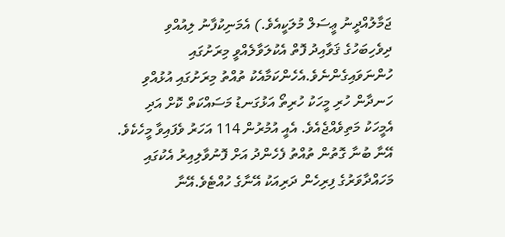ޖަމާލުއްދީނު ޢީސަލް މުލަކީއެވެ.) އެމަނިކުފާނު ލިއުއްވި ދިވެހިބަހުގެ ޤަވާއިދު ފޮތް އެކުލަވާލެއްވީ މިރަށުގައި ހުންނަވައިގެންނެވެ.އެހެންކަމާއެކު ތުއްތު މިރަށުގައި އުޅުއްވި ހަނދާން ހުރި މީހަކު ހުރިތޯ އަޅުގަނޑު މަސައްކަތް ކޮށް އަދި އެމީހަކު މަތިވެއްޖެއެވެ. އެއީ އުމުރުން 114 އަހަރު ވެފައިވާ މީހެކެވެ. އޭނާ ބުނާ ގޮތުން ތުއްތު ފެހެންދު އަށް ފޮނުވާލިއިރު އެކުގައި މަހައްދާވަރުގެ ފިރިހެން ދަރިއަކު އޭނާގެ ހުއްޓެވެ.އޭނާ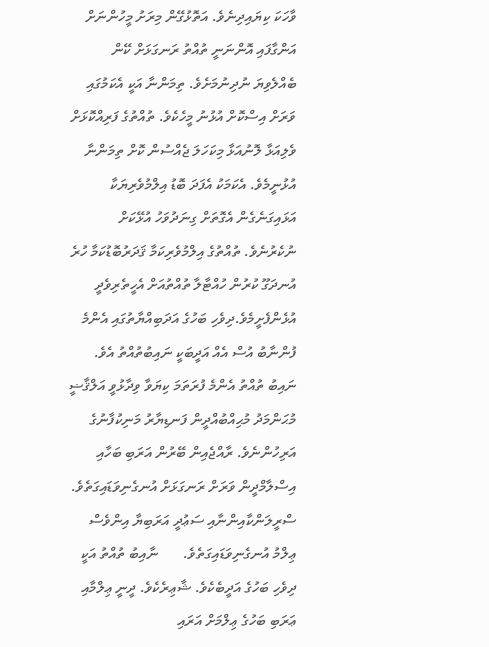ވާހަކަ ކިޔައިދިނެވެ. އަތޮޅުގޭން މިރަށު މީހުންނަށް އަންގާފައި އޮންނަނީ ތުއްތު ރަނގަޅަށް ކޭން ބެއްލެވިޔަ ނުދިނުމަށެވެ. ތިމަންނާ އަކީ އެކަމުގައި ވަރަށް އިސްކޮށް އުޅުނު މީހެކެވެ. ތުއްތުގެ ފަރިއްކޮޅަށް ވެލިއަޅާ ލޮނުއަޅާ މިކަހަލަ ޖެއްސުން ކޮށް ތިމަންނާ އުޅުނީމެވެ. އެކަމަކު އެފަދަ ބޮޑު އިލްމުވެރިޔަކާ އަޅައިގަނެގެން އެގޮތަށް ގިނަދުވަހު އުޅޭކަށް ނުކެރުނެވެ. ތުއްތުގެ އިލްމުވެރިކަމާ ޤަދަރުބޮޑުކަމާ ހުރެ އުނދަގޫ ކުރުން ހުއްޓާލާ ތުއްތުއަށް އެހީތެރިވެދީ އުޅެންފެށީމެވެ.ދިވެހި ބަހުގެ އަދަބިއްޔާތުގައި އެންމެ ފުންނާބު އުސް އެއް އަދީބަކީ ނައިބުތުއްތު އެވެ. ނައިބު ތުއްތު އެންމެ ފުރަތަމަ ކިޔަވާ ވިދާޅުވީ އަލްޤާޟީ މުޙަންމަދު މުޙިއްބުއްދީން ފަނޑިޔާރު މަނިކުފާނުގެ އަރިހުންނެވެ. ރާއްޖެއިން ބޭރުން އަރަބި ބަހާއި އިސްލާމްދީން ވަރަށް ރަނގަޅަށް އުނގެނިވަޑައިގަތެވެ. ސްރީލަންކާއިންނާއި ސަޢުދީ އަރަބިޔާ އިންވެސް ޢިލްމު އުނގެނިވަޑައިގަތެވެ.       ނާއިބު ތުއްތު އަކީ ދިވެހި ބަހުގެ އަދީބެކެވެ. ޝާޢިރެކެވެ. ދީނީ ޢިލްމާއި ޢަރަބި ބަހުގެ ޢިލްމަށް އަރައި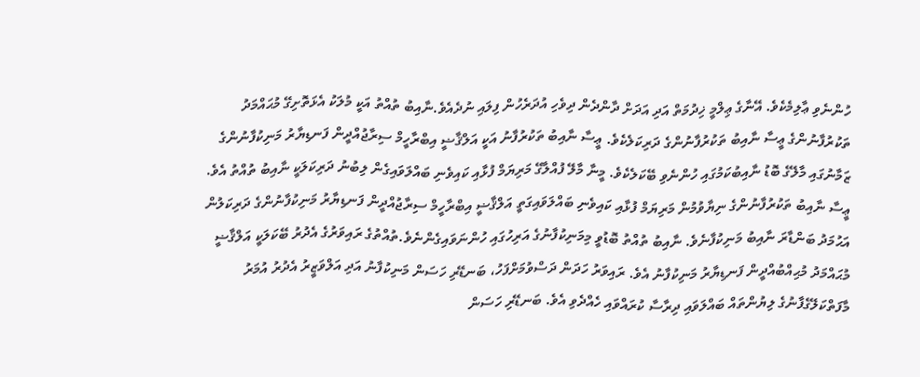ހުންނެވި ޢާލިމެކެވެ. އޭނާގެ ޢިލްމީ ޚިދުމަތް އަދި އަދަށް ދާންދެން ދިވެހި އުދަރެހުން ފިލައި ނުދެއެވެ.ނާއިބު ތުއްތު އަކީ މުލަކު އެޅަތޮށިގޭ މުޙައްމަދު ތަކުރުފާނުންގެ ޢީސާ ނާއިބު ތަކުރުފާނުންގެ ދަރިކަލެކެވެ. ޢީސާ ނާއިބު ތަކުރުފާނު އަކީ އަލްޤާޟީ އިބްރާހީމް ސިރާޖުއްދީން ފަނޑިޔާރު މަނިކުފާނުންގެ ޒަމާނުގައި މާލޭގެ ބޮޑު ނާއިބުކަމުގައި ހުންނެވި ބޭކަލެކެވެ. މީނާ މާލޭ ފުއްލާގޭ މަރިޔަމް ފުޅާއި ކައިވެނި ބައްލަވައިގެން ލިބުނު ދަރިކަލަކީ ނާއިބު ތުއްތު އެވެ. ޢީސާ ނާއިބު ތަކުރުފާނުންގެ ނިޔާވުމުން މަރިޔަމް ފުޅާއި ކައިވެނި ބައްލަވައިގަތީ އަލްޤާޟީ އިބްރާހީމް ސިރާޖުއްދީން ފަނޑިޔާރު މަނިކުފާނުންގެ ދަރިކަލުން އަޙުމަދު ބަންޑާރަ ނާއިބު މަނިކުފާނެވެ. ނާއިބު ތުއްތު ބޮޑުވީ މިމަނިކުފާނުގެ އަރިހުގައި ހުންނަވައިގެންނެވެ.ތުއްތުގެ ރައިވަރުގެ އެދުރު ބޭކަލަކީ އަލްޤާޟީ މުޙައްމަދު މުޙިއްބުއްދީން ފަނޑިޔާރު މަނިކުފާނު އެވެ. ރައިވަރު ހަދަން ދަސްވުމަށްފަހު، ބަނޑޭރި ހަސަން މަނިކުފާނު އަދި އަލްވަޒީރު އެދުރު އުމަރު މާފަތްކަލޭގެފާނުގެ ލިޔުންތައް ބައްލަވައި ދިރާސާ ކުރައްވައި ހެއްދެވި އެވެ. ބަނޑޭރި ހަސަން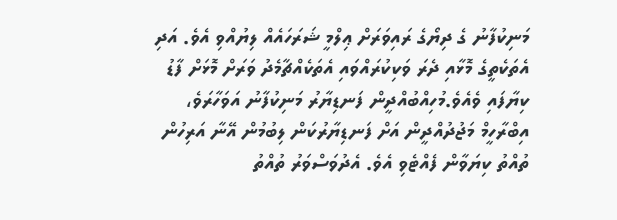މަނިކުފާނު ގެ ދިޔޯގެ ރައިވަރަށް ޢިލްމީ ޝަރަހައެއް ލިޔުއްވި އެވެ. އަދި އެތަކެތީގެ މޮޅާއި ދެރަ ވަކިކުރައްވައި އެތަކެއްޗާމެދު ވަރަށް މޮޅަށް ފާޑު ކިޔާފައި ވެއެވެ.މުހިއްބުއްދީން ފަނޑިޔާރު މަނިކުފާނު އަވަހާރަވެ، އިބްރާހީމް މަޖުދުއްދީން އަށް ފަނޑިޔާރުކަން ލިބުމުން އޭނާ އަރިހުން ތުއްތު ކިޔަވާން ފެއްޓެވި އެވެ. އެދުވަސްވަރު ތުއްތު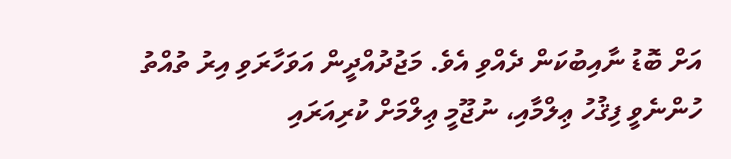އަށް ބޮޑު ނާއިބުކަން ދެއްވި އެވެ. މަޖުދުއްދީން އަވަހާރަވި އިރު ތުއްތު ހުންނެވީ ފިޤުހު ޢިލްމާއި، ނުޖޫމީ ޢިލްމަށް ކުރިއަރައި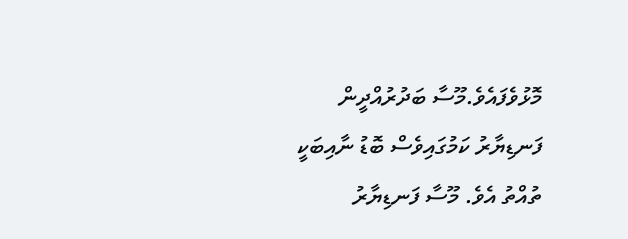މޮޅުވެފައެވެ.މޫސާ ބަދުރުއްދީން ފަނޑިޔާރު ކަމުގައިވެސް ބޮޑު ނާއިބަކީ ތުއްތު އެވެ. މޫސާ ފަނޑިޔާރު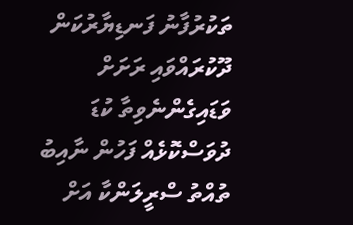ތަކުރުފާނު ފަނޑިޔާރުކަން ދޫކުރައްވައި ރަށަށް ވަޑައިގެންނެވިތާ ކުޑަ ދުވަސްކޮޅެއް ފަހުން ނާއިބު ތުއްތު ސްރީލަންކާ އަށް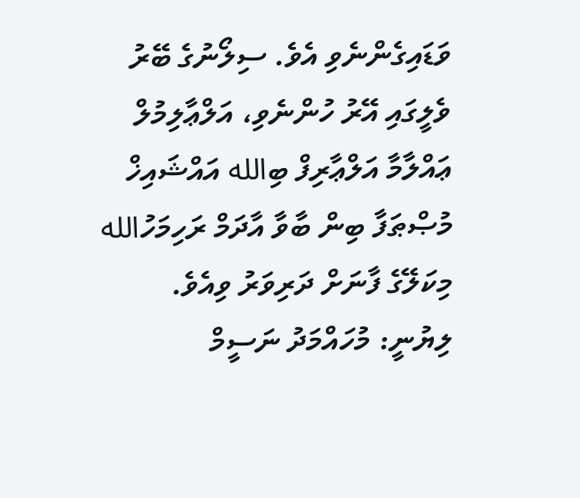ވަޑައިގެންނެވި އެވެ. ސިލޯނުގެ ބޭރު ވެލީގައި އޭރު ހުންނެވި، އަލްޢާލިމުލް ޢައްލާމާ އަލްޢާރިފް ބިالله އައްޝައިޚް މުޞްޠަފާ ބިން ބާވާ އާދަމް ރަހިމަހުالله މިކަލޭގެ ފާނަށް ދަރިވަރު ވިއެވެ.
ލިޔުނީ: މުހައްމަދު ނަސީމް